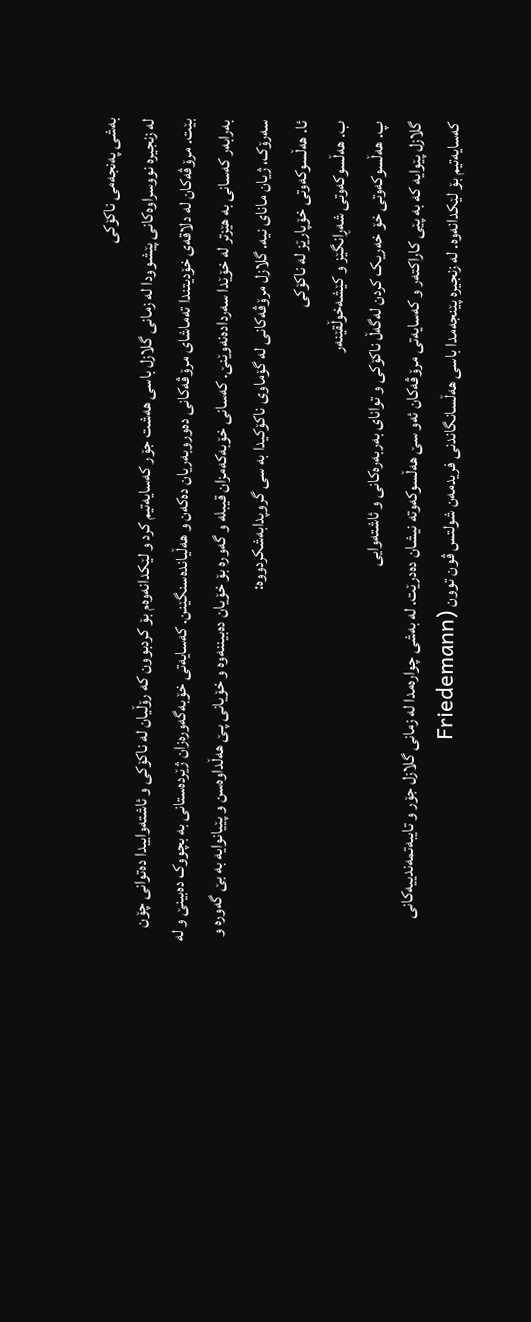بەشی پەنجەمی ناکۆکی
لە زنجیرە نووسراوەکانی پێشوودا لە زمانی گلازل باسی هەشت جۆر کەسایەتیم کرد و لێکدانەوەم بۆ کردبوون کە رۆڵیان لە ناکۆکی و ئاشتەواییدا دەتوانی چۆن بێت. مرۆڤەکان لە دلاقەی خۆدیتندا تەماشای مرۆڤەکانی دەوروبەریان دەکەن و هەڵیاندەسنگێنن. کەسایەتی خۆبەگەورەزان ژێردەستانی بە بچووک دەبینێ و لە بەرابەر کەسانی بە هێزتر لە خۆێدا سەردادەنەوێنێ. کەسانی خۆبەکەمزان قیبلە و گەورە بۆ خۆیان دەبیننەوە و خۆیانی پـێ هەڵداوەسن و پێیانوایە بە بێ گەورە و سەرۆک، ژیان مانای نیە. گلازل مرۆڤەکانی لە گۆماوی ناکۆکیدا بە سی گروپدابەشکردووە:
ئا. هەڵسوکەوتی خۆپارێز لە ناکۆکی
ب. هەڵسوکەوتی شەڕانگێز و کێشەخوڵقێنەر
پ. هەڵسوکەوتی خۆ خەریک کردن لەگەڵ ناکۆکی و توانای بەربەرەکانی و ئاشتەوایی
گلازل پێوایە کە بە پێی کاراکتەر و کەسایەتی مرۆڤەکان ئەو سێ هەڵسوکەوتە نیشان دەدرێت. لە بەشی چوارەمدا لە زمانی گلازل جۆر و تایبەتمەندییەکانی کەسایەتیم بۆ لێکدانەوە. لە زنجیرە پێنجەمدا باسی هەڵسانگاندنی فریدمەن شولتس ڤون توون (Friedemann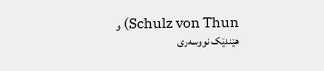Schulz von Thun) و هێندێک نووسەری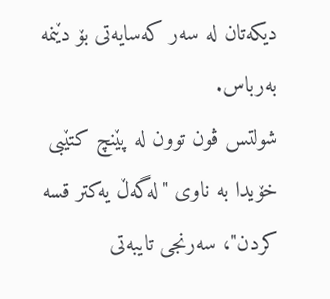دیکەتان لە سەر کەسایەتی بۆ دێنمە بەرباس.
شولتس ڤون توون لە پێنچ کتێبی خۆیدا بە ناوی "لەگەڵ یەکتر قسە کردن"، سەرنجی تایبەتی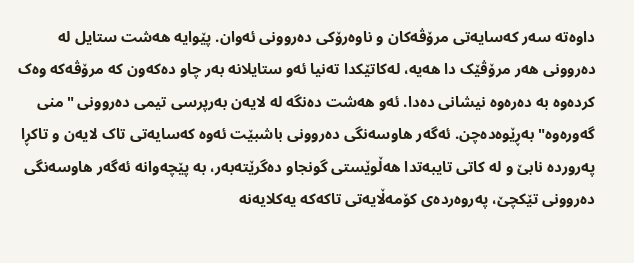داوەتە سەر کەسایەتی مرۆڤەکان و ناوەرۆکی دەروونی ئەوان. پێوایە هەشت ستایل لە دەروونی هەر مرۆڤێک دا هەیە، لەکاتێکدا تەنیا ئەو ستایلانە بەر چاو دەکەون کە مرۆڤەکە وەک کردەوە بە دەرەوە نیشانی دەدا. ئەو هەشت دەنگە لە لایەن بەرپرسی تیمی دەروونی "منی گەورەوە" بەڕێوەدەچن. ئەگەر هاوسەنگی دەروونی باشبێت ئەوە کەسایەتی تاک لایەن و تاکڕا پەروردە نابێ و لە کاتی تایبەتدا هەڵوێستی گونجاو دەگرێتەبەر، بە پێچەوانە ئەگەر هاوسەنگی دەروونی تێکچێ، پەروەردەی کۆمەڵایەتی تاکەکە یەکلایەنە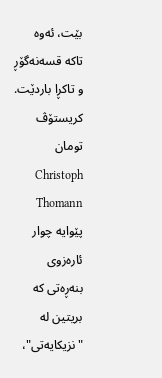بێت، ئەوە تاکە قسەنەگۆڕ و تاکڕا باردێت. کریستۆڤ تومان Christoph Thomann پێوایە چوار ئارەزوی بنەڕەتی کە بریتین لە "نزیکایەتی"،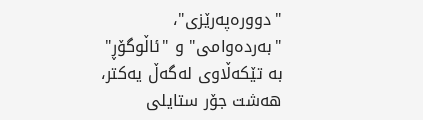"دوورەپەرێزی"، "بەردەوامی" و "ئاڵوگۆڕ" بە تێکەڵاوی لەگەڵ یەکتر، هەشت جۆر ستایلی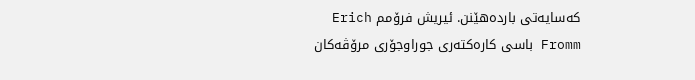کەسایەتی باردەهێنن. ئیریش فرۆمم Erich Fromm باسی کارەکتەری جوراوجۆری مرۆڤەکان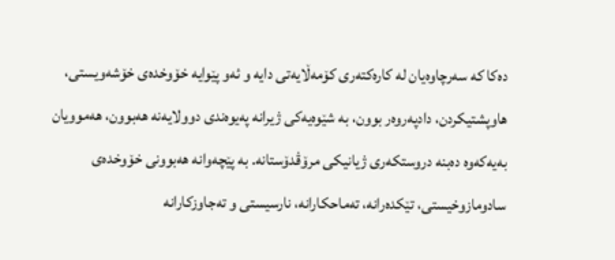دەکا کە سەرچاوەیان لە کارەکتەری کۆمەڵایەتی دایە و ئەو پێوایە خۆوخدەی خۆشەویستی، هاوپشتیکردن، دادپەروەر بوون، بە شێوەیەکی ژیرانە پەیوەندی دوولایەنە هەبوون، هەموویان بەیەکەوە دەبنە دروستکەری ژیانیکی مرۆڤدۆستانە. بە پێچەوانە هەبوونی خۆوخدەی سادومازوخیستی، تێکدەرانە، تەماحکارانە، نارسیستی و تەجاوزکارانە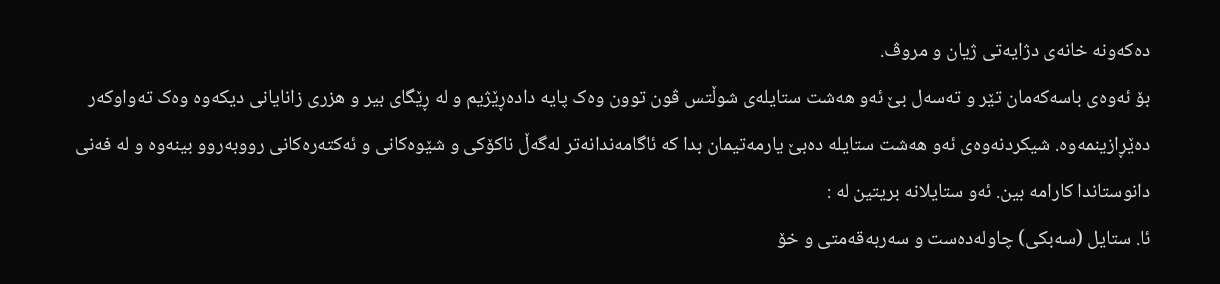دەکەونە خانەی دژایەتی ژیان و مروڤ.
بۆ ئەوەی باسەکەمان تێر و تەسەل بێ ئەو هەشت ستایلەی شوڵتس ڤون توون وەک پایە دادەڕێژیم و لە ڕێگای بیر و هزری زانایانی دیکەوە وەک تەواوکەر دەێڕازینمەوە. شیکردنەوەی ئەو هەشت ستایلە دەبێ یارمەتیمان بدا کە ئاگامەندانەتر لەگەڵ ناکۆکی و شێوەکانی و ئەکتەرەکانی رووبەروو بینەوە و لە فەنی دانوستاندا کارامە بین. ئەو ستایلانە بریتین لە :
ئا. ستایل (سەبکی) چاولەدەست و سەربەقەمتی و خۆ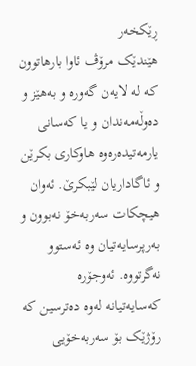ڕێکخەر
هێندێک مرۆڤ ئاوا بارهاتوون کە لە لایەن گەورە و بەهێز و دەوڵەمەندان و یا کەسانی یارمەتیدەرەوە هاوکاری بکرێن و ئاگاداریان لێبکرێ. ئەوان هیچکات سەربەخۆ نەبوون و بەرپرسایەتیان وە ئەستوو نەگرتووە. ئەوجۆرە کەسایەتیانە لەوە دەترسین کە رۆژێک بۆ سەربەخۆیی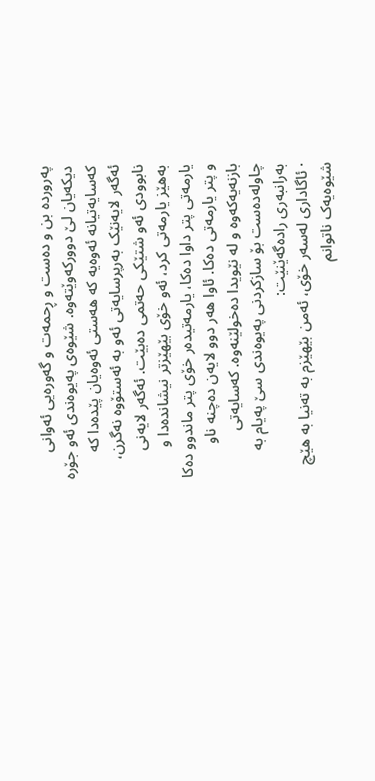پەروردە بن و دەست و ڕحمەت و گەورەیی ئەوانی دیکەیان لێ دوورکەوێتەوە. شێوەی پەیوەندی ئەو جۆرە کەسایەتیانە ئەوەیە کە هەستی ئەوەیان پێدەدا کە ئەگەر لایەنێک بەرپرسایەتی ئەو بە ئەستۆوە نەگرن، نابوودی ئەو شتێکی حەتمی دەبێت. ئەگەر لایەنی بەهێز یارمەتی کرد، ئەو خۆی بێهێزتر نیشاندەدا و یارمەتی پتر داوا دەکا، یارمەتیدەر خۆی پتر ماندوو دەکا و پتر یارمەتی دەکا. ئاوا هەر دوو لایەن دەچنە ناو بازنەیەکەوە و لە نێویدا دەخولێنەوە. کەسایەتی چاولەدەست بۆ سازکردنی پەیوەندی سێ پەیام بە بەرانبەری رادەگەێنێت:
· ئاگاداری لەسەر خۆی، ئەمن بێهێزم بە تەنیا بە هێچ شێوەیەک ناتوانم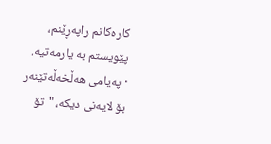کارەکانم راپەڕێنم، پێویستم بە یارمەتیە.
· پەیامی هەڵخەڵەتێنەر بۆ لایەنی دیکە، "تۆ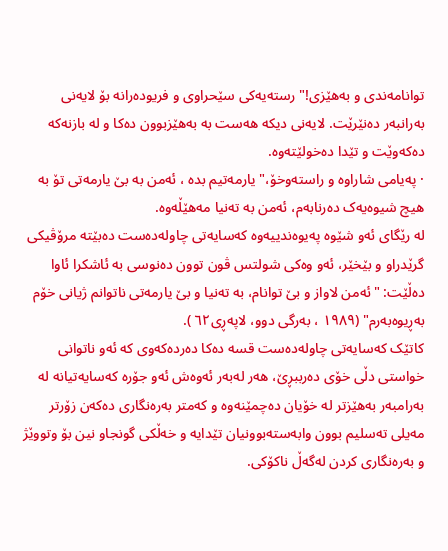توانامەندی و بەهێزی!" رستەیەکی سێحراوی و فریودەرانە بۆ لایەنی بەرانبەر دەنێرێت. لایەنی دیکە هەست بە بەهێزبوون دەکا و لە بازنەکە دەکەوێت و تێدا دەخولێتەوە.
· پەیامی شاراوە و راستەوخۆ،" یارمەتیم بدە ، ئەمن بە بێ یارمەتی تۆ بە هیچ شیوەیەک دەرنابەم، ئەمن بە تەنیا مەهێڵەوە.
لە رێگای ئەو شێوە پەیوەندییەوە کەسایەتی چاولەدەست دەبێتە مرۆڤیکی گرێدراو و بێخێر، ئەو وەکی شولتس ڤون توون دەنوسی بە ئاشکرا ئاوا دەڵێت: "ئەمن لاواز و بێ توانام، بە تەنیا و بێ یارمەتی ناتوانم ژیانی خۆم بەڕیوەبەرم" (١٩٨٩ ، بەرگی دوو، لاپەڕی٦٢ ).
کاتێک کەسایەتی چاولەدەست قسە دەکا دەردەکەوی کە ئەو ناتوانی خواستی دڵی خۆی دەرببڕێ، هەر لەبەر ئەوەش ئەو جۆرە کەسایەتیانە لە بەرامبەر بەهێزتر لە خۆیان دەچمێنەوە و کەمتر بەرەنگاری دەکەن زۆرتر مەیلی تەسلیم بوون وابەستەبوونیان تێدایە و خەڵکی گونجاو نین بۆ وتووێژ و بەرەنگاری کردن لەگەڵ ناکۆکی.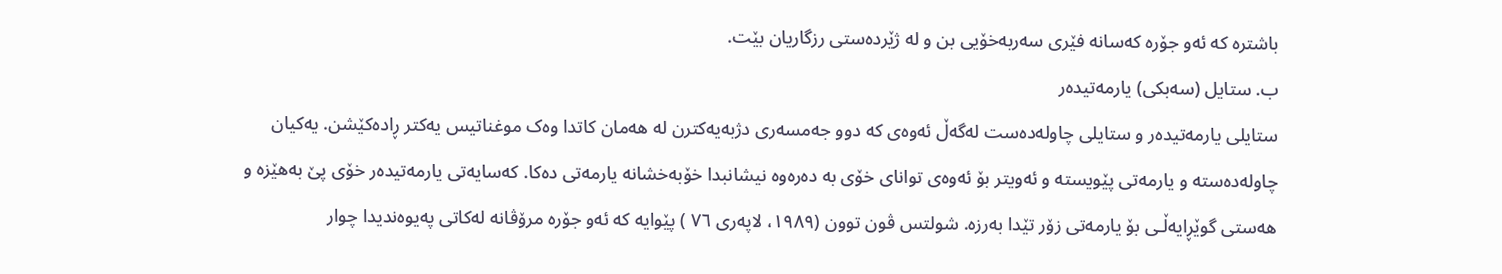باشترە کە ئەو جۆرە کەسانە فێری سەربەخۆیی بن و لە ژێردەستی رزگاریان بێت.
ب. ستایل (سەبکی) یارمەتیدەر
ستایلی یارمەتیدەر و ستایلی چاولەدەست لەگەڵ ئەوەی کە دوو جەمسەری دژبەیەکترن لە هەمان کاتدا وەک موغناتیس یەکتر ڕادەکێشن. یەکیان چاولەدەستە و یارمەتی پێویستە و ئەویتر بۆ ئەوەی توانای خۆی بە دەرەوە نیشانبدا خۆبەخشانە یارمەتی دەکا. کەسایەتی یارمەتیدەر خۆی پێ بەهێزە و هەستی گوێڕایەڵـی بۆ یارمەتی زۆر تێدا بەرزە. شولتس ڤون توون (١٩٨٩، لاپەری ٧٦ ) پێوایە کە ئەو جۆرە مرۆڤانە لەکاتی پەیوەندیدا چوار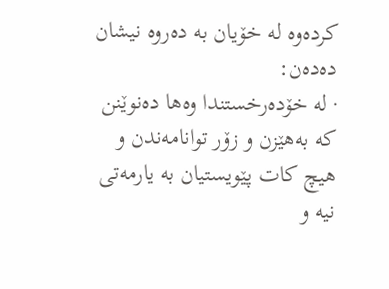کردەوە لە خۆیان بە دەروە نیشان دەدەن:
· لە خۆدەرخستندا وەها دەنوێنن کە بەهێزن و زۆر توانامەندن و هیچ کات پێویستیان بە یارمەتی نیە و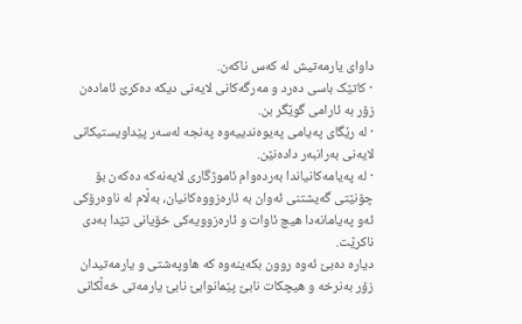داوای یارمەتیش لە کەس ناکەن.
· کاتێک باسی دەرد و مەرگەکانی لایەنی دیکە دەکرێ ئامادەن زۆر بە ئارامی گوێگر بن.
· لە رێگای پەیامی پەیوەندییەوە پەنجە لەسەر پێداویستیکانی لایەنی بەرانبەر دادەنێن.
· لە پەیامەکانیاندا بەردەوام ئاموژگاری لایەنەکە دەکەن بۆ چۆنێتی گەیشتنی ئەوان بە ئارەزووەکانیان، بەڵام لە ناوەرۆکی ئەو پەیامانەدا هیچ ئاوات و ئارەزوویەکی خۆیانی تێدا بەدی ناکرێت.
دیارە دەبێ ئەوە روون بکەینەوە کە هاوپەشتی و یارمەتیدان زۆر بەنرخە و هیچکات نابێ پێمانوابێ نابێ یارمەتی خەڵکانی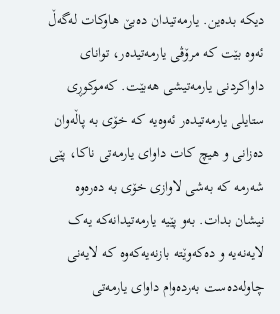دیکە بدەین. یارمەتیدان دەبێ هاوکات لەگەڵ ئەوە بێت کە مرۆڤی یارمەتیدەر، توانای داواکردنی یارمەتیشی هەبێت. کەموکوڕی ستایلی یارمەتیدەر ئەوەیە کە خۆی بە پاڵەوان دەزانی و هیچ کات داوای یارمەتی ناکا، پێی شەرمە کە بەشی لاوازی خۆی بە دەرەوە نیشان بدات. بەو پێیە یارمەتیدانەکە یەک لایەنەیە و دەکەوێتە بازنەیەکەوە کە لایەنی چاولەدەست بەردەوام داوای یارمەتی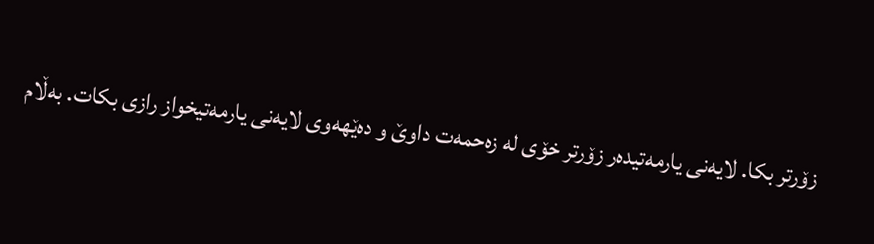زۆرتر بکا. لایەنی یارمەتیدەر زۆرتر خۆی لە زەحمەت داوێ و دەێهەوی لایەنی یارمەتیخواز رازی بکات. بەڵام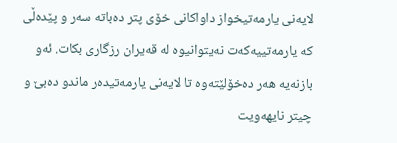لایەنی یارمەتیخواز داواکانی خۆی پتر دەباتە سەر و پێدەڵی کە یارمەتییەکەت نەیتوانیوە لە قەیران رزگاری بکات. ئەو بازنەیە هەر دەخۆلێتەوە تا لایەنی یارمەتیدەر ماندو دەبێ و چیتر نایهەویت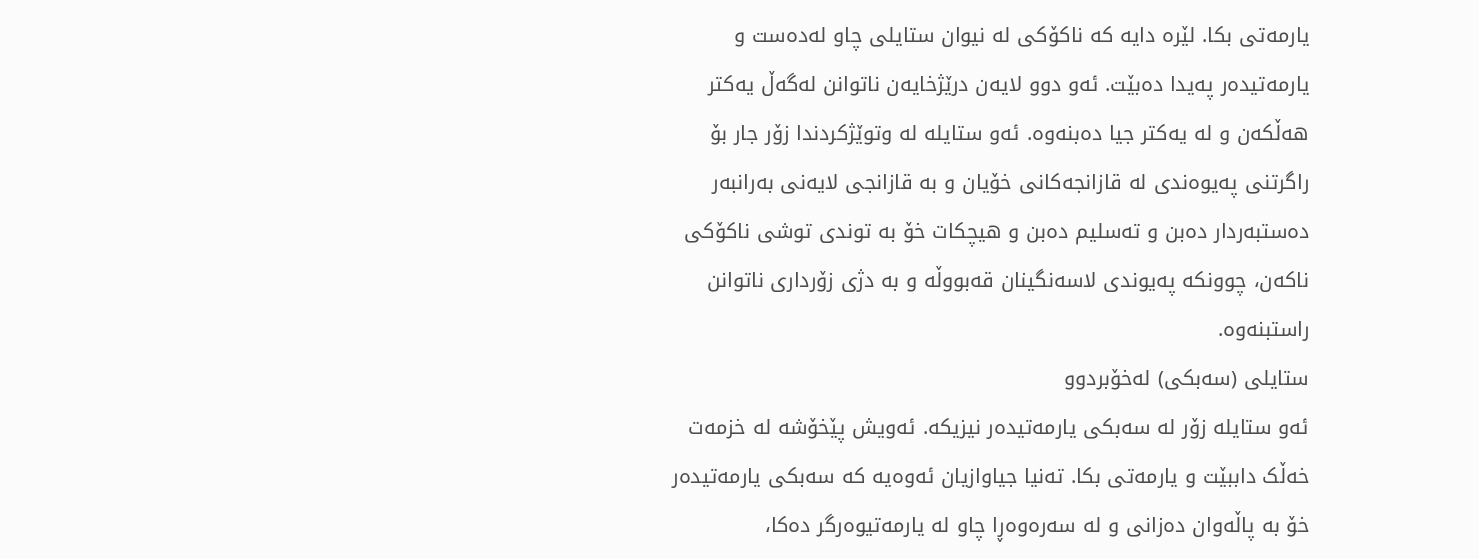یارمەتی بکا. لێرە دایە کە ناکۆکی لە نیوان ستایلی چاو لەدەست و یارمەتیدەر پەیدا دەبێت. ئەو دوو لایەن درێژخایەن ناتوانن لەگەڵ یەکتر هەڵکەن و لە یەکتر جیا دەبنەوە. ئەو ستایلە لە وتوێژکردندا زۆر جار بۆ راگرتنی پەیوەندی لە قازانجەکانی خۆیان و بە قازانجی لایەنی بەرانبەر دەستبەردار دەبن و تەسلیم دەبن و هیچکات خۆ بە توندی توشی ناکۆکی ناکەن، چوونکە پەیوندی لاسەنگینان قەبووڵە و بە دژی زۆرداری ناتوانن راستبنەوە.
ستایلی (سەبکی) لەخۆبردوو
ئەو ستایلە زۆر لە سەبکی یارمەتیدەر نیزیکە. ئەویش پێخۆشە لە خزمەت خەڵک داببێت و یارمەتی بکا. تەنیا جیاوازیان ئەوەیە کە سەبکی یارمەتیدەر خۆ بە پاڵەوان دەزانی و لە سەرەوەڕا چاو لە یارمەتیوەرگر دەکا،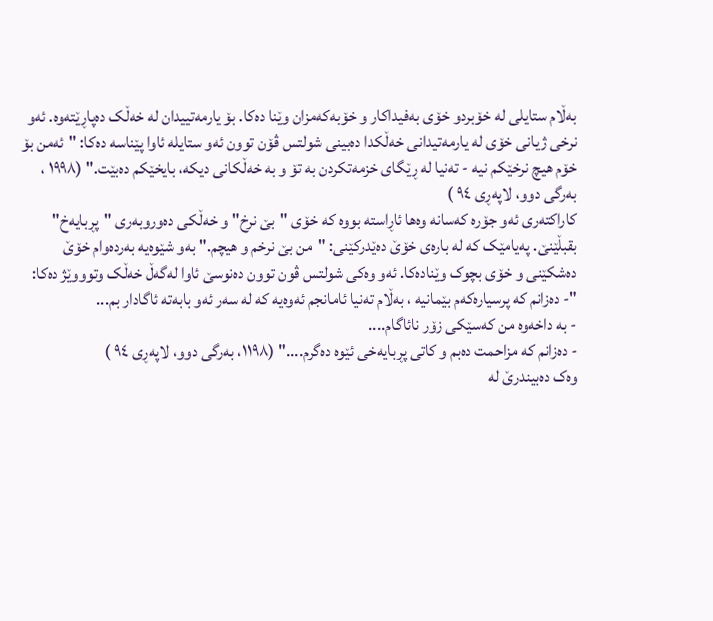بەڵام ستایلی لە خۆبردو خۆی بەفیداکار و خۆبەکەمزان وێنا دەکا. بۆ یارمەتییدان لە خەڵک دەپاڕێتەوە. ئەو نرخی ژیانی خۆی لە یارمەتیدانی خەڵکدا دەبینی شولتس ڤۆن توون ئەو ستایلە ئاوا پێناسە دەکا: "ئەمن بۆ خۆم هیچ نرخێکم نیە - تەنیا لە ڕێگای خزمەتکردن بە تۆ و بە خەڵکانی دیکە، بایخێکم دەبێت." (١٩٩٨ ، بەرگی دوو، لاپەڕی ٩٤ )
کاراکتەری ئەو جۆرە کەسانە وەها ئاڕاستە بووە کە خۆی "بێ نرخ" و خەڵکی دەوروبەری "پڕبایەخ" بقبڵێنێ. پەیامێک کە لە بارەی خۆێ دەێدرکێنی: "من بێ نرخم و هیچم." بەو شێوەیە بەردەوام خۆێ دەشکێنی و خۆی بچوک وێنادەکا. ئەو وەکی شولتس ڤون توون دەنوسێ ئاوا لەگەڵ خەڵک وتوووێژ دەکا:
"- دەزانم کە پرسیارەکەم بێمانیە ، بەڵام تەنیا ئامانجم ئەوەیە کە لە سەر ئەو بابەتە ئاگادار بم...
- بە داخەوە من کەسێکی زۆر نائاگام....
- دەزانم کە مزاحمت دەبم و کاتی پڕبایەخی ئێوە دەگرم...." (١١٩٨، بەرگی دوو، لاپەڕی ٩٤ )
وەک دەبیندرێ لە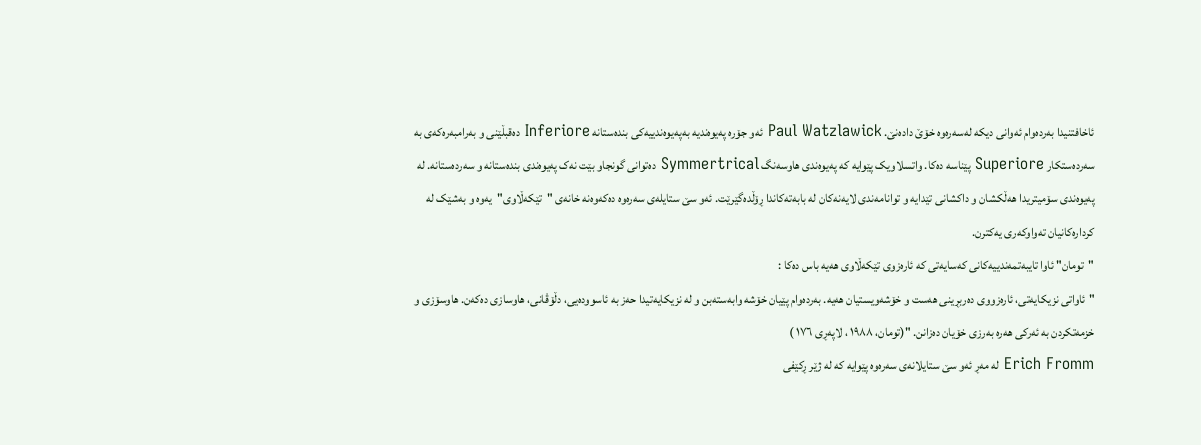ئاخافتنیدا بەردەوام ئەوانی دیکە لەسەرەوە خۆێ دادەنێ. Paul Watzlawick ئەو جۆرە پەیوەندیە بەپەیوەندییەکی بندەستانە Inferiore دەقبڵێنی و بەرامبەرەکەی بە سەردەستکار Superiore پێناسە دەکا. واتسلاویک پێوایە کە پەیوەندی هاوسەنگ Symmertrical دەتوانی گونجاو بێت نەک پەیوەندی بندەستانە و سەردەستانە. لە پەیوەندی سۆمیتریدا هەڵکشان و داکشانی تێدایە و توانامەندی لایەنەکان لە بابەتەکاندا ڕۆڵدەگێرێت. ئەو سێ ستایلەی سەرەوە دەکەوەنە خانەی "تێکەڵاوی"یەوە و بەشێک لە کردارەکانیان تەواوکەری یەکترن.
"تومان" ئاوا تایبەتمەندییەکانی کەسایەتی کە ئارەزوی تێکەڵاوی هەیە باس دەکا :
"ئاواتی نزیکایەتی، ئارەزووی دەربڕینی هەست و خۆشەویستیان هەیە. بەردەوام پێیان خۆشە وابەستەبن و لە نزیکایەتیدا حەز بە ئاسوودەیی، دڵۆڤانی، هاوسازی دەکەن. هاوسۆزی و خزمەتکردن بە ئەرکی هەرە بەرزی خۆیان دەزانن. "(تومان، ١٩٨٨ ، لاپەڕی ١٧٦ )
Erich Fromm لە مەڕ ئەو سێ ستایلانەی سەرەوە پێوایە کە لە ژێر ڕکێفی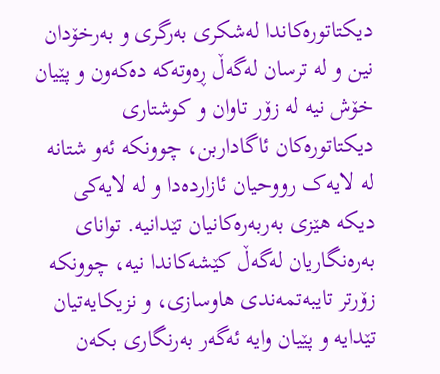دیکتاتورەکاندا لەشکری بەرگری و بەرخۆدان نین و لە ترسان لەگەڵ ڕەوتەکە دەکەون و پێیان خۆش نیە لە زۆر تاوان و کوشتاری دیکتاتورەکان ئاگاداربن، چوونکە ئەو شتانە لە لایەک رووحیان ئازاردەدا و لە لایەکی دیکە هێزی بەربەرەکانیان تێدانیە. توانای بەرەنگاریان لەگەڵ کێشەکاندا نیە، چوونکە زۆرتر تایبەتمەندی هاوسازی، و نزیکایەتیان تێدایە و پێیان وایە ئەگەر بەرنگاری بکەن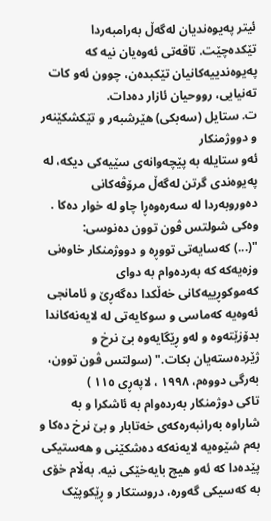ئیتر پەیوەندیان لەگەڵ بەرامبەردا تێکدەچێت. تاقەتی ئەوەیان نیە کە پەیوەندییەکانیان تێکبدەن، چوون ئەو کات تەنیایی، رووحیان ئازار دەدات.
ت. ستایل (سەبکی) هێرشبەر و تێكشکێنەر و دووژمنکار
ئەو ستایلە بە پێچەوانەی سێیەکی دیکە، لە پەیوەندی گرتن لەگەڵ مرۆڤەکانی دەوروبەردا لە سەرەوەڕا چاو لە خوار دەکا . وەکی شولتس ڤون توون دەنوسی:
"(...) کەسایەتی تووڕە و دووژمنکار خاوەنی وزەیەکە کە بەردەوام بە دوای کەموکوڕییەکانی خەڵکدا دەگەڕێ و ئامانجی ئەوەیە کەماسی و سوکایەتی لە لایەنەکاندا بدۆزێتەوە و لەو ڕێگایەوە بێ نرخ و ژێردەستەیان بکات." (سولتس ڤون توون، بەرگی دووەم، ١٩٩٨ ، لاپەڕی ١١٥ )
تاکی دوژمنکار بەردەوام بە ئاشکرا و بە شاراوە بەرانبەرەکەی خەتابار و بێ نرخ دەکا و بەم شێوەیە لایەنەکە دەشكێنی و هەستیکی پێدەدا کە ئەو هیچ بایەخێکی نیە. بەڵام خۆی بە کەسیکی گەورە، دروستکار و ڕێکوپێک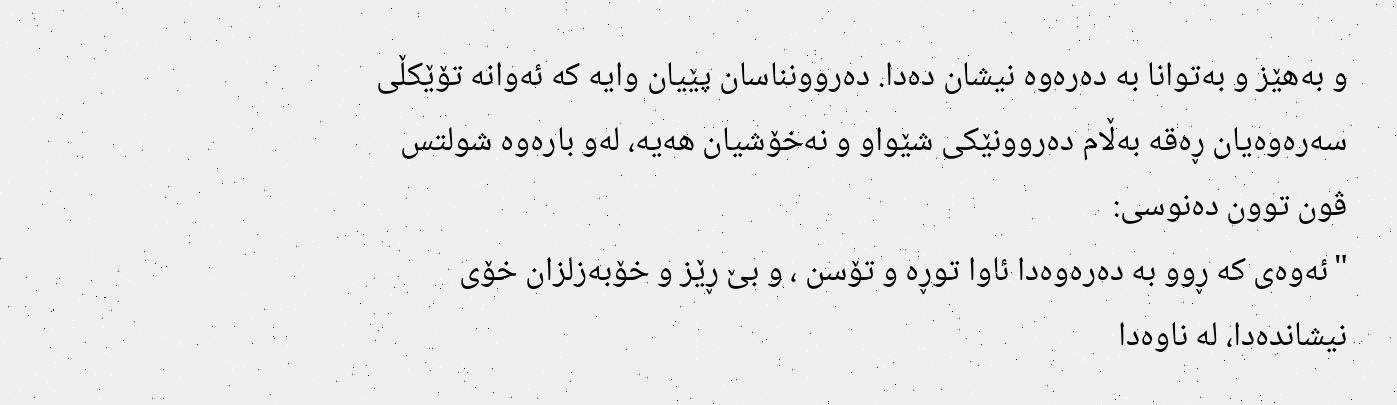و بەهێز و بەتوانا بە دەرەوە نیشان دەدا. دەروونناسان پێیان وایە کە ئەوانە تۆێکڵی سەرەوەیان ڕەقە بەڵام دەروونێکی شێواو و نەخۆشیان هەیە، لەو بارەوە شولتس ڤون توون دەنوسی:
"ئەوەی کە ڕوو بە دەرەوەدا ئاوا توڕە و تۆسن ، و بێ ڕێز و خۆبەزلزان خۆی نیشاندەدا، لە ناوەدا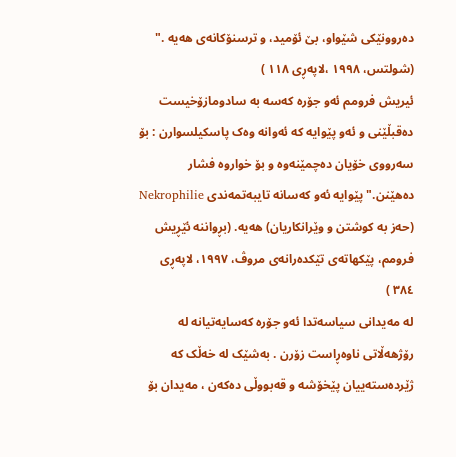دەروونێکی شێواو، بێ ئۆمید، و ترسنۆکانەی هەیە ." (شولتس، ١٩٩٨ ،لاپەڕی ١١٨ )
ئیریش فرومم ئەو جۆرە کەسە بە سادومازۆخیست دەقبڵێنی و ئەو پێوایە کە ئەوانە وەک پاسکیلسوارن : بۆ سەرووی خۆیان دەچمێنەوە و بۆ خواروە فشار دەهێنن." پێوایە ئەو کەسانە تایبەتمەندی Nekrophilie (حەز بە کوشتن و وێرانکاریان) هەیە. (بڕواننە ئێڕیش فرومم، پێکهاتەی تێکدەرانەی مروڤ، ١٩٩٧، لاپەڕی ٣٨٤ )
لە مەیدانی سیاسەتدا ئەو جۆرە کەسایەتیانە لە رۆژهەڵاتی ناوەڕاست زۆرن . بەشێک لە خەڵک کە ژێردەستەییان پێخۆشە و قەبووڵی دەکەن ، مەیدان بۆ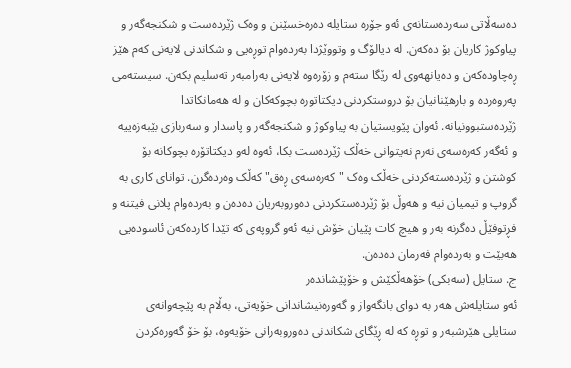دەسەڵاتی سەردەستانەی ئەو جۆرە ستایلە دەرەخسێنن و وەک ژێردەست و شکنجەگەر و پیاوکوژ کاریان بۆ دەکەن. لە دیالۆگ و وتووێژدا بەردەوام توڕەیی و شکاندنی لایەنی کەم هێز ڕەچاودەکەن و دەیانهەوی لە رێگا ستەم و زۆرەوە لایەنی بەرامبەر تەسلیم بکەن. سیستەمی پەروەردە و بارهێنانیان بۆ دروستکردنی دیکتاتورە بچوکەکان و لە هەمانکاتدا ژێردەستبوونیانە. ئەوان پێویستیان بە پیاوکوژ و شکنجەگەر و پاسدار و سەربازی بێبەزەییە و ئەگەر کەرەسەی نەرم نەیتوانی خەڵک ژێردەست بکا، ئەوە لەو دیکتاتۆرە بچوکانە بۆ کوشتن و ژێردەستەکردنی خەڵک وەک "کەرەسەی ڕەق" کەڵک وەردەگرن. توانای کاری بە گروپ و تیمیان نیە و هەوڵ بۆ ژێردەستکردنی دەوروبەریان دەدەن و بەردەوام پلانی فیتنە و فڕتوفێڵ دەگرنە بەر و هیچ کات پێیان خۆش نیە ئەو گروپەی کە تێدا کاردەکەن ئاسودەیی هەبێت و بەردەوام فەرمان دەدەن.
ج. ستایل (سەبکی) خۆهەڵکێش و خۆپێشاندەر
ئەو ستایلەش هەر بە دوای بانگەواز و گەورەنیشاندانی خۆیەتی، بەڵام بە پێچەوانەی ستایلی هێرشبەر و توڕە کە لە ڕێگای شکاندنی دەوروبەرانی خۆیەوە، بۆ خۆ گەورەکردن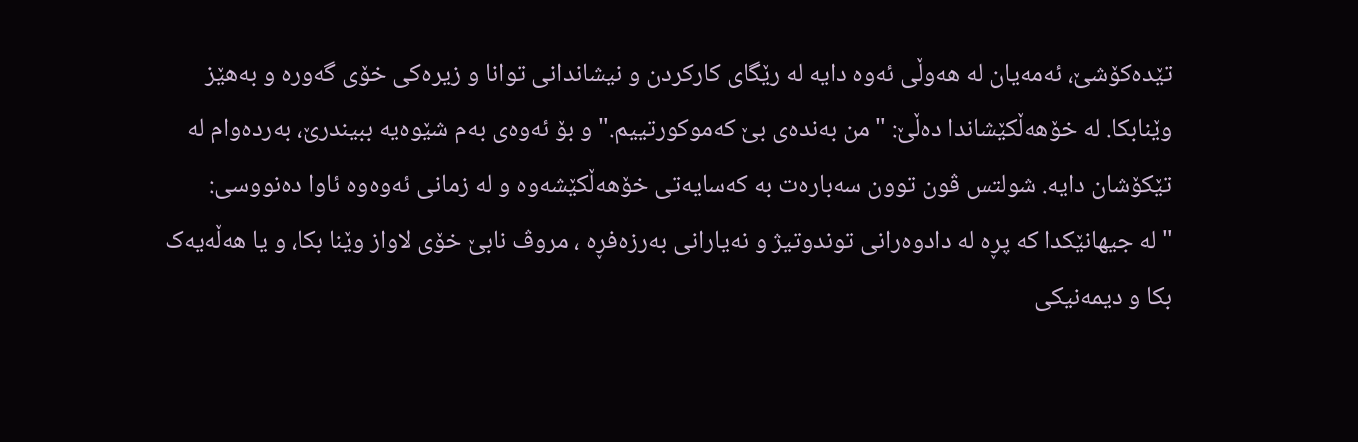تێدەکۆشێ، ئەمەیان لە هەوڵی ئەوە دایە لە رێگای کارکردن و نیشاندانی توانا و زیرەکی خۆی گەورە و بەهێز وێنابکا. لە خۆهەڵکێشاندا دەڵێ: "من بەندەی بێ کەموکورتییم." و بۆ ئەوەی بەم شێوەیە ببیندرێ، بەردەوام لە تێکۆشان دایە. شولتس ڤون توون سەبارەت بە کەسایەتی خۆهەڵکێشەوە و لە زمانی ئەوەوە ئاوا دەنووسی:
"لە جیهانێکدا کە پڕە لە دادوەرانی توندوتیژ و نەیارانی بەرزەفڕە ، مروڤ نابێ خۆی لاواز وێنا بکا، و یا هەڵەیەک بکا و دیمەنیکی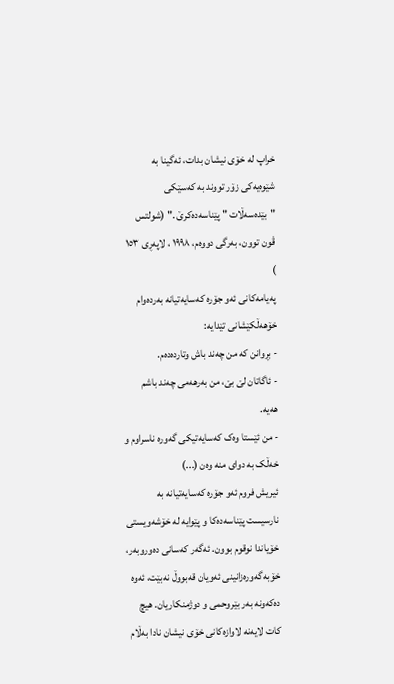خراپ لە خۆی نیشان بدات، ئەگینا بە شێوەیەکی زۆر تووند بە کەسێکی "بێدەسەڵات " پێناسەدەکرێ ." (شولتس ڤون توون، بەرگی دووەم، ١٩٩٨ ، لاپەڕی ١٥٣ )
پەیامەکانی ئەو جۆرە کەسایەتیانە بەردەوام خۆهەڵکێشانی تێدایە:
- بڕوانن کە من چەند باش وتاردەدەم.
- ئاگاتان لێ بێ، من بەرهەمی چەند باشم هەیە.
- من ئێستا وەک کەسایەتیکی گەورە ناسراوم و خەڵک بە دوای منە وەن (...)
ئیریش فروم ئەو جۆرە کەسایەتیانە بە نارسیست پێناسەدەکا و پێوایە لە خۆشەویستی خۆیاندا نوقوم بوون. ئەگەر کەسانی دەوروبەر، خۆبەگەورەزانینی ئەویان قەبووڵ نەبێت، ئەوە دەکەونە بەر بێروحمی و دوژمنکاریان. هیچ کات لایەنە لاوازەکانی خۆی نیشان نادا بەڵام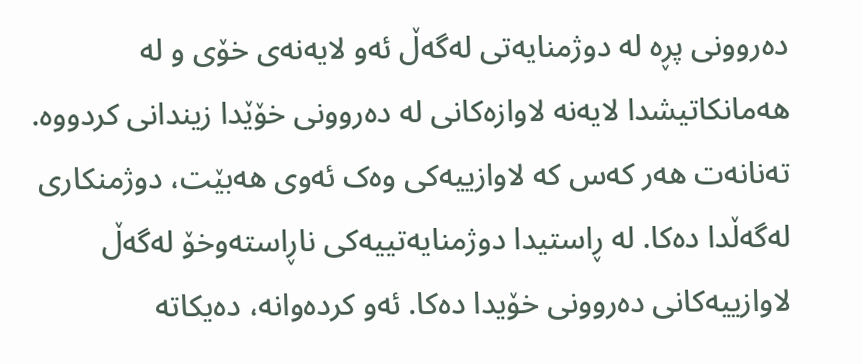دەروونی پڕە لە دوژمنایەتی لەگەڵ ئەو لایەنەی خۆی و لە هەمانکاتیشدا لایەنە لاوازەکانی لە دەروونی خۆێدا زیندانی کردووە. تەنانەت هەر کەس کە لاوازییەکی وەک ئەوی هەبێت، دوژمنکاری لەگەڵدا دەکا. لە ڕاستیدا دوژمنایەتییەکی ناڕاستەوخۆ لەگەڵ لاوازییەکانی دەروونی خۆیدا دەکا. ئەو کردەوانە، دەیکاتە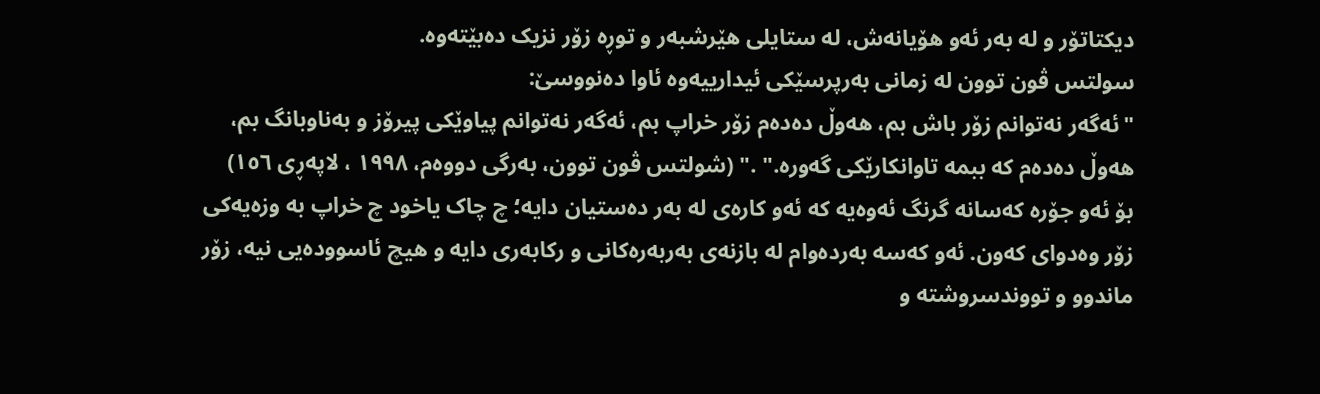دیکتاتۆر و لە بەر ئەو هۆیانەش، لە ستایلی هێرشبەر و توڕە زۆر نزیک دەبێتەوە.
سولتس ڤون توون لە زمانی بەرپرسێکی ئیدارییەوە ئاوا دەنووسێ:
"ئەگەر نەتوانم زۆر باش بم، هەوڵ دەدەم زۆر خراپ بم، ئەگەر نەتوانم پیاوێکی پیرۆز و بەناوبانگ بم، هەوڵ دەدەم کە ببمە تاوانکارێکی گەورە." ." (شولتس ڤون توون، بەرگی دووەم، ١٩٩٨ ، لاپەڕی ١٥٦)
بۆ ئەو جۆرە کەسانە گرنگ ئەوەیە کە ئەو کارەی لە بەر دەستیان دایە؛ چ چاک یاخود چ خراپ بە وزەیەکی زۆر وەدوای کەون. ئەو کەسە بەردەوام لە بازنەی بەربەرەکانی و رکابەری دایە و هیچ ئاسوودەیی نیە، زۆر ماندوو و تووندسروشتە و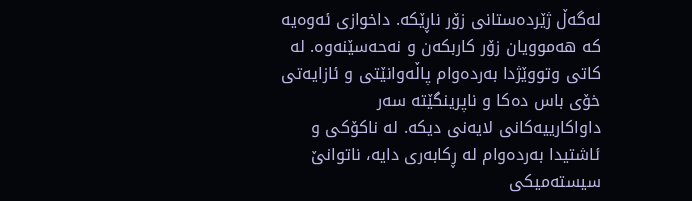لەگەڵ ژێردەستانی زۆر ناڕێکە. داخوازی ئەوەیە کە هەموویان زۆر کاربکەن و نەحەسێنەوە. لە کاتی وتووێژدا بەردەوام پاڵەوانێتی و ئازایەتی خۆی باس دەکا و ناپرینگێتە سەر داواکارییەکانی لایەنی دیکە. لە ناکۆکی و ئاشتیدا بەردەوام لە ڕکابەری دایە، ناتوانێ سیستەمیکی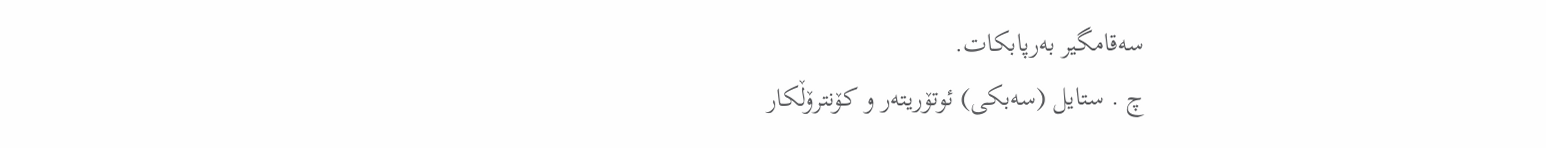سەقامگیر بەرپابکات.
چ . ستایل (سەبکی) ئوتۆریتەر و کۆنترۆڵکار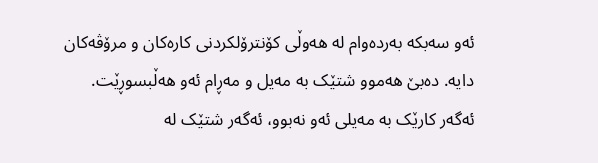ئەو سەبکە بەردەوام لە هەوڵی کۆنترۆلکردنی کارەکان و مرۆڤەکان دایە. دەبێ هەموو شتێک بە مەیل و مەڕام ئەو هەڵبسوڕێت. ئەگەر کارێک بە مەیلی ئەو نەبوو، ئەگەر شتێک لە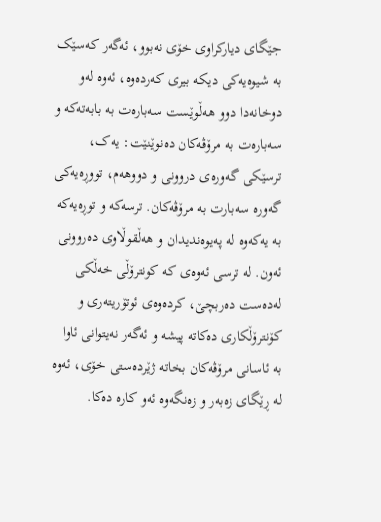جێگای دیارکراوی خۆی نەبوو، ئەگەر کەسێک بە شیوەیەکی دیکە بیری کەردەوە، ئەوە لەو دوخانەدا دوو هەڵوێست سەبارەت بە بابەتەکە و سەبارەت بە مرۆڤەکان دەنوێنێت: یەک، ترسێکی گەورەی دروونی و دووهەم، تووڕەیەکی گەورە سەبارت بە مرۆڤەکان. ترسەکە و توڕەیەکە بە یەکەوە لە پەیوەندیدان و هەڵقوڵاوی دەروونی ئەون. لە ترسی ئەوەی کە کونترۆڵی خەڵکی لەدەست دەربچێ، کردەوەی ئوتۆریتەری و کۆنترۆڵکاری دەکاتە پیشە و ئەگەر نەیتوانی ئاوا بە ئاسانی مرۆڤەکان بخاتە ژێردەستی خۆی، ئەوە لە ڕێگای زەبەر و زەنگەوە ئەو کارە دەکا.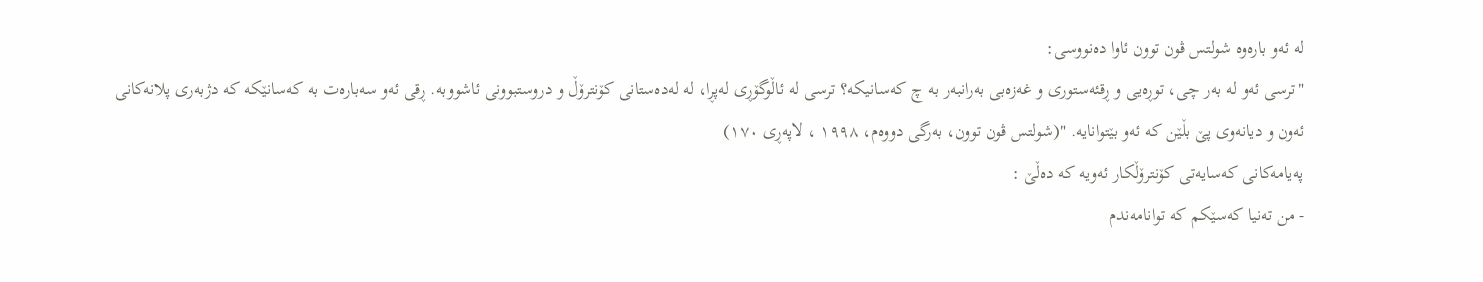لە ئەو بارەوە شولتس ڤون توون ئاوا دەنووسی:
"ترسی ئەو لە بەر چی، توڕەیی و ڕقئەستوری و غەزەبی بەرانبەر بە چ کەسانیکە؟ ترسی لە ئاڵوگۆڕی لەپڕا، لە لەدەستانی کۆنترۆڵ و دروستبوونی ئاشووبە. ڕقی ئەو سەبارەت بە کەسانێکە کە دژبەری پلانەکانی ئەون و دیانەوی پێ بڵێن کە ئەو بێتوانایە. "(شولتس ڤون توون، بەرگی دووەم، ١٩٩٨ ، لاپەڕی ١٧٠)
پەیامەکانی کەسایەتی کۆنترۆڵکار ئەویە کە دەڵێ :
- من تەنیا کەسێکم کە توانامەندم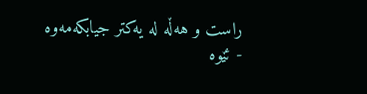راست و هەڵە لە یەکتر جیابکەمەوە
- ئێوە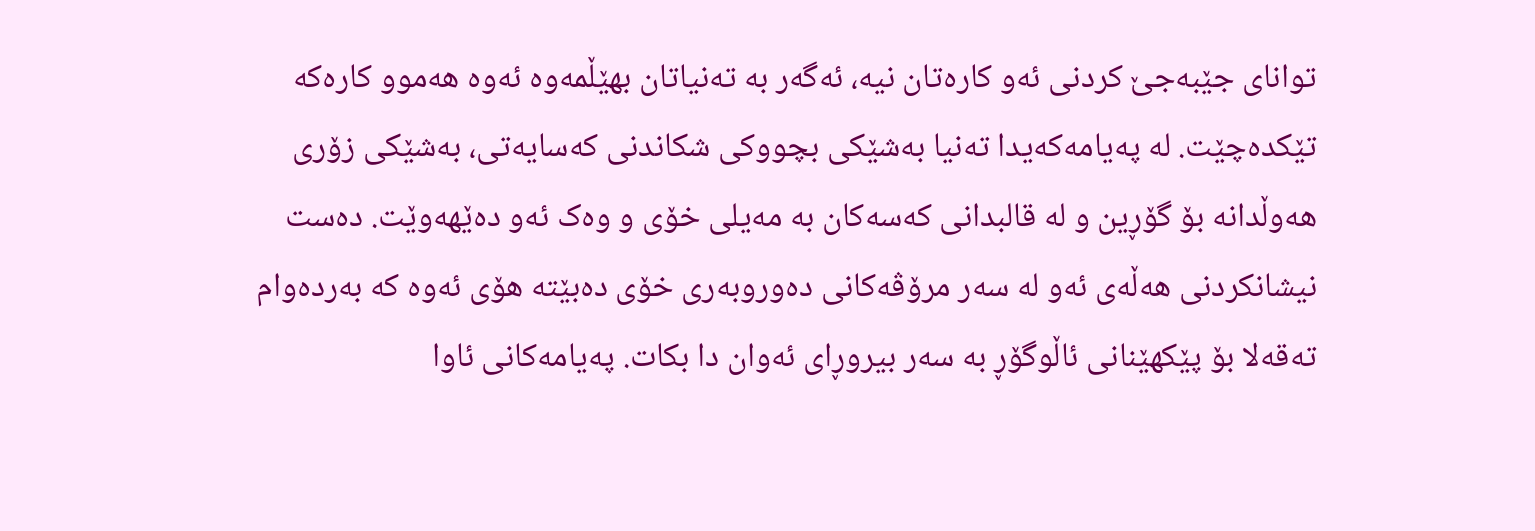توانای جێبەجێ کردنی ئەو کارەتان نیە، ئەگەر بە تەنیاتان بهێڵمەوە ئەوە هەموو کارەکە تێکدەچێت. لە پەیامەکەیدا تەنیا بەشێکی بچووکی شکاندنی کەسایەتی، بەشێکی زۆری هەوڵدانە بۆ گۆڕین و لە قالبدانی کەسەکان بە مەیلی خۆی و وەک ئەو دەێهەوێت. دەست نیشانکردنی هەڵەی ئەو لە سەر مرۆڤەکانی دەوروبەری خۆی دەبێتە هۆی ئەوە کە بەردەوام تەقەلا بۆ پێکهێنانی ئاڵوگۆڕ بە سەر بیروڕای ئەوان دا بکات. پەیامەکانی ئاوا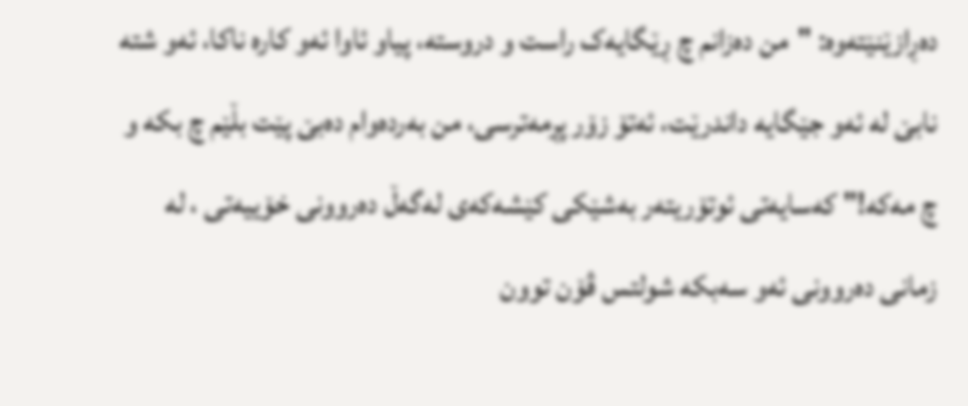دەڕازێنێتەوە: "من دەزانم چ ڕێگایەک راست و دروستە، پیاو ئاوا ئەو کارە ناکا، ئەو شتە نابێ لە ئەو جێگایە داندرێت، ئەتۆ زۆر پڕمەترسی، من بەردەوام دەبێ پێت بڵێم چ بکە و چ مەکە!" کەسایەتی ئوتۆریتەر بەشێکی کێشەکەی لەگەڵ دەروونی خۆییەتی ، لە زمانی دەروونی ئەو سەبکە شولتس ڤۆن توون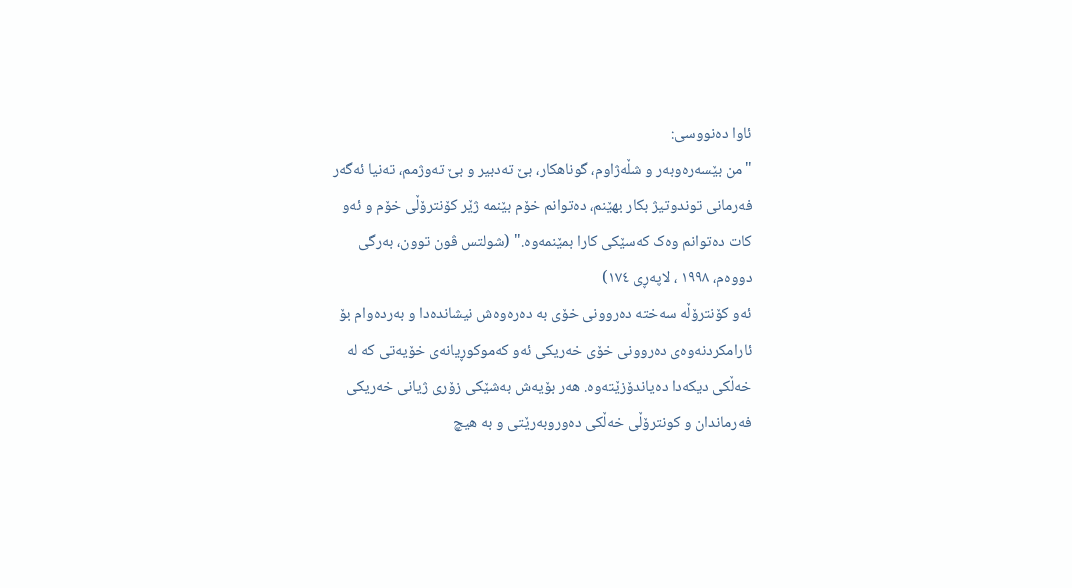ئاوا دەنووسی:
"من بێسەرەوبەر و شڵەژاوم، گوناهکار، بێ تەدبیر و بێ تەوژمم، تەنیا ئەگەر فەرمانی توندوتیژ بکار بهێنم، دەتوانم خۆم بێنمە ژێر کۆنترۆڵی خۆم و ئەو کات دەتوانم وەک کەسێکی کارا بمێنمەوە." (شولتس ڤون توون، بەرگی دووەم، ١٩٩٨ ، لاپەڕی ١٧٤)
ئەو کۆنترۆڵە سەختە دەروونی خۆی بە دەرەوەش نیشاندەدا و بەردەوام بۆ ئارامکردنەوەی دەروونی خۆی خەریکی ئەو کەموکوڕیانەی خۆیەتی کە لە خەڵکی دیکەدا دەیاندۆزێتەوە. هەر بۆیەش بەشێکی زۆری ژیانی خەریکی فەرماندان و کونترۆڵی خەڵکی دەوروبەرێتی و بە هیچ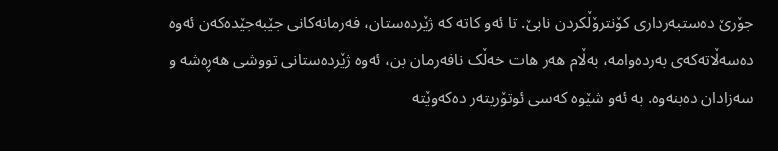جۆرێ دەستبەرداری کۆنترۆڵکردن نابێ. تا ئەو کاتە کە ژێردەستان، فەرمانەکانی جێبەجێدەکەن ئەوە دەسەڵاتەکەی بەردەوامە، بەڵام هەر هات خەڵک نافەرمان بن، ئەوە ژێردەستانی تووشی هەڕەشە و سەزادان دەبنەوە. بە ئەو شێوە کەسی ئوتۆریتەر دەکەوێتە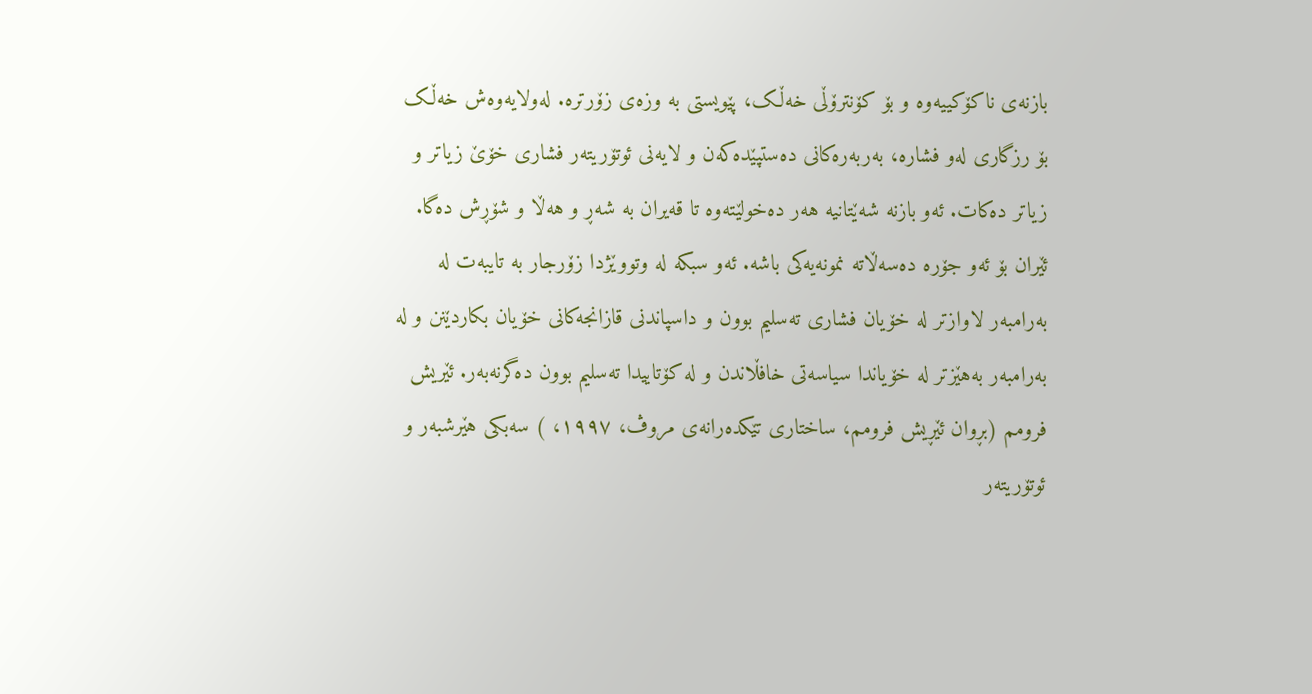بازنەی ناکۆکییەوە و بۆ کۆنترۆڵی خەڵک، پێویستی بە وزەی زۆرترە. لەولایەوەش خەڵک بۆ رزگاری لەو فشارە، بەربەرەکانی دەستپێدەکەن و لایەنی ئوتۆریتەر فشاری خۆێ زیاتر و زیاتر دەکات. ئەو بازنە شەێتانیە هەر دەخولێتەوە تا قەیران بە شەڕ و هەڵا و شۆڕش دەگا. ئێران بۆ ئەو جۆرە دەسەڵاتە نمونەیەکی باشە. ئەو سبکە لە وتووێژدا زۆرجار بە تایبەت لە بەرامبەر لاوازتر لە خۆیان فشاری تەسلیم بوون و داسپاندنی قازانجەکانی خۆیان بکاردێنن و لە بەرامبەر بەهێزتر لە خۆیاندا سیاسەتی خافڵاندن و لە کۆتاییدا تەسلیم بوون دەگرنەبەر. ئێریش فرومم (بڕوان ئێڕیش فرومم، ساختاری تێکدەرانەی مروڤ، ١٩٩٧، ) سەبکی هێرشبەر و ئوتۆریتەر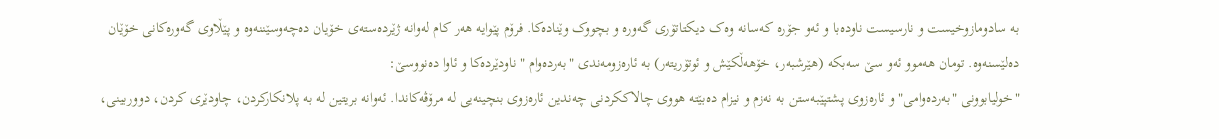بە سادومازوخیست و نارسیست ناودەبا و ئەو جۆرە کەسانە وەک دیکتاتۆری گەورە و بچووک وێنادەکا. فرۆم پێوایە هەر کام لەوانە ژێردەستەی خۆیان دەچەوسێننەوە و پێڵاوی گەورەکانی خۆێان دەلێسنەوە. تومان هەموو ئەو سێ سەبکە (هێرشبەر، خۆهەڵکێش و ئوتۆریتەر) بە ئارەزومەندی "بەردەوام " ناودێردەکا و ئاوا دەنووسێ:
"خولیابوونی "بەردەوامی" و ئارەزوی پشتپێبەستن بە نەزم و نیزام دەبێتە هووی چالاککردنی چەندین ئارەزوی بنچینەیی لە مرۆڤەکاندا. ئەوانە بریتین لە بە پلانکارکردن، چاودێری کردن، دووربینی،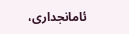ئامانجداری،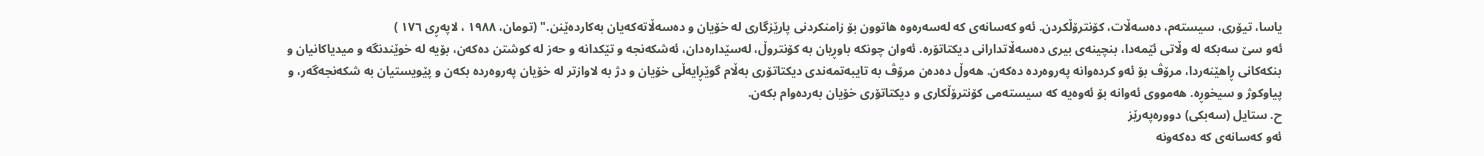یاسا، تیۆری، سیستەم، دەسەڵات، کۆنترۆڵکردن. ئەو کەسانەی کە لەسەرەوە هاتوون بۆ زامنکردنی پارێزگاری لە خۆیان و دەسەڵاتەکەیان بەکاردەێنن." (تومان، ١٩٨٨ ، لاپەڕی ١٧٦ )
ئەو سێ سەبکە لە وڵاتی ئێمەدا، بنچینەی بیری دەسەڵاتدارانی دیکتاتۆرە. ئەوان چونکە باوڕیان بە کۆنتروڵ، لەسێدارەدان، ئەشکەنجە و تێکدانە و حەز لە کوشتن دەکەن، بۆیە لە خوێندنگە و میدیاکانیان و بنکەکانی ڕاهێنەردا، مرۆڤ بۆ ئەو کردەوانە پەروەردە دەکەن. هەوڵ دەدەن مرۆڤ بە تایبەتمەندی دیکتاتۆری بەڵام گوێڕایەڵی خۆیان و دژ بە لاوازتر لە خۆیان پەروەردە بکەن و پێویستیان بە شکەنجەگەر، و پیاوکوژ و سیخوڕە. هەمووی ئەوانە بۆ ئەوەیە کە سیستەمی کۆنترۆڵکاری و دیکتاتۆری خۆیان بەردەوام بکەن.
ح. ستایل (سەبکی) دوورەپەرێز
ئەو کەسانەی کە دەکەونە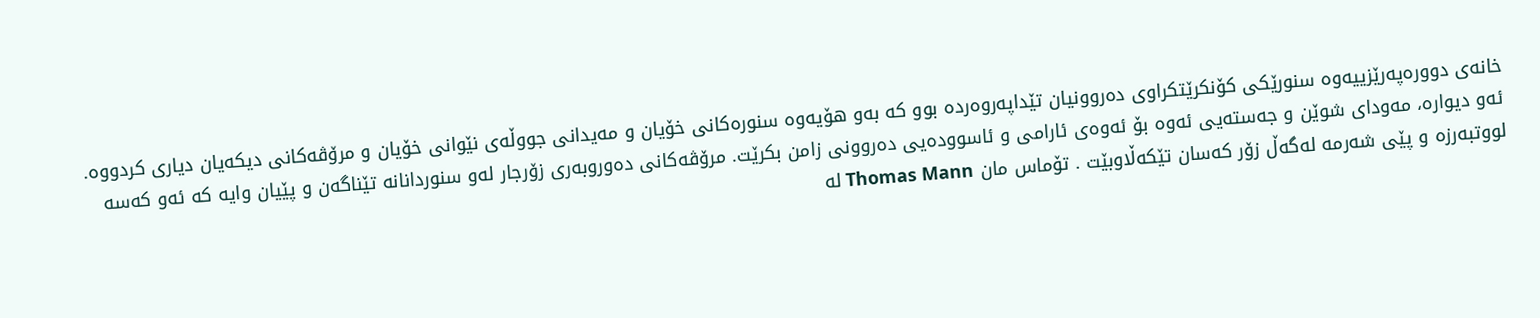خانەی دوورەپەرێزییەوە سنورێکی کۆنکرێتکراوی دەروونیان تێداپەروەردە بوو کە بەو هۆیەوە سنورەکانی خۆیان و مەیدانی جووڵەی نێوانی خۆیان و مرۆڤەکانی دیکەیان دیاری کردووە. ئەو دیوارە، مەودای شوێن و جەستەیی ئەوە بۆ ئەوەی ئارامی و ئاسوودەیی دەروونی زامن بکرێت. مرۆڤەکانی دەوروبەری زۆرجار لەو سنوردانانە تێناگەن و پێیان وایە کە ئەو کەسە لووتبەرزە و پێی شەرمە لەگەڵ زۆر کەسان تێکەڵاوبێت . تۆماس مان Thomas Mann لە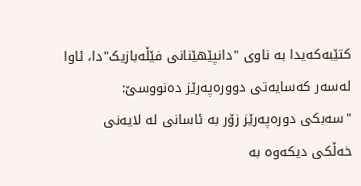کتێبەکەیدا بە ناوی "دانپێهێنانی فێڵەبازیک"دا، ئاوا لەسەر کەسایەتی دوورەپەرێز دەنووسێ:
"سەبکی دورەپەرێز زۆر بە ئاسانی لە لایەنی خەڵکی دیکەوە بە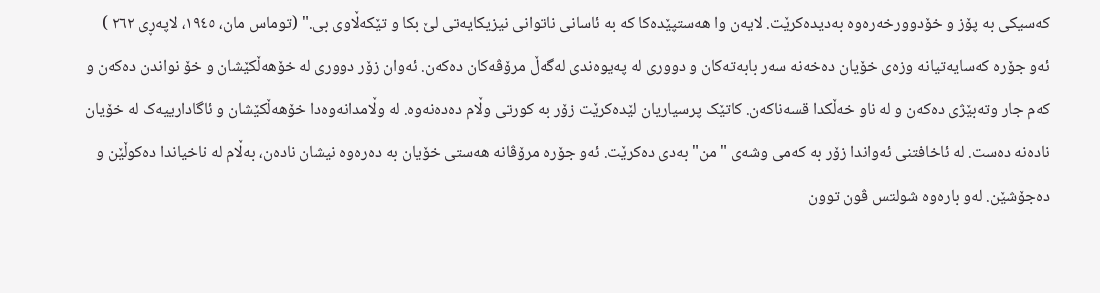کەسیکی بە پۆز و خۆدوورخەرەوە بەدیدەکرێت. لایەن وا هەستپێدەکا کە بە ئاسانی ناتوانی نیزیکایەتی لێ بکا و تێکەڵاوی بی." (توماس مان، ١٩٤٥، لاپەڕی ٢٦٢ )
ئەو جۆرە کەسایەتیانە وزەی خۆیان دەخەنە سەر بابەتەکان و دووری لە پەیوەندی لەگەڵ مرۆڤەکان دەکەن. ئەوان زۆر دووری لە خۆهەڵکێشان و خۆ نواندن دەکەن و کەم جار وتەبێژی دەکەن و لە ناو خەڵکدا قسەناکەن. کاتێک پرسیاریان لێدەکرێت زۆر بە کورتی وڵام دەدەنەوە. لە وڵامدانەوەدا خۆهەڵکێشان و ئاگادارییەک لە خۆیان نادەنە دەست. لە ئاخافتنی ئەواندا زۆر بە کەمی وشەی "من" بەدی دەکرێت. ئەو جۆرە مرۆڤانە هەستی خۆیان بە دەرەوە نیشان نادەن، بەڵام لە ناخیاندا دەکوڵێن و دەجۆشێن. لەو بارەوە شولتس ڤون توون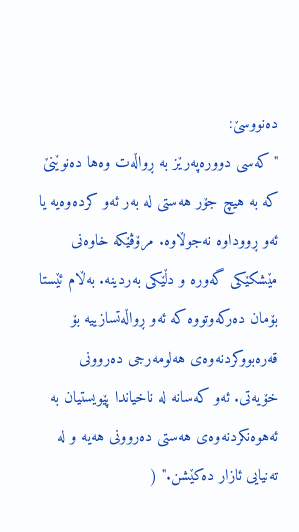دەنووسێ:
"کەسی دوورەپەرێز بە ڕواڵەت وەها دەنوێنێ کە بە هیچ جۆر هەستی لە بەر ئەو کردەوەیە یا ئەو ڕووداوە نەجوڵاوە. مرۆڤێکە خاوەنی مێشکێکی گەورە و دڵێکی بەردینە. بەڵام ئێستا بۆمان دەرکەوتووە کە ئەو ڕواڵەتسازییە بۆ قەرەبووکردنەوەی هەلومەرجی دەروونی خۆیەتی. ئەو کەسانە لە ناخیاندا پێویستیان بە ئەهوەنکردنەوەی هەستی دەروونی هەیە و لە تەنیایی ئازار دەکێشن." (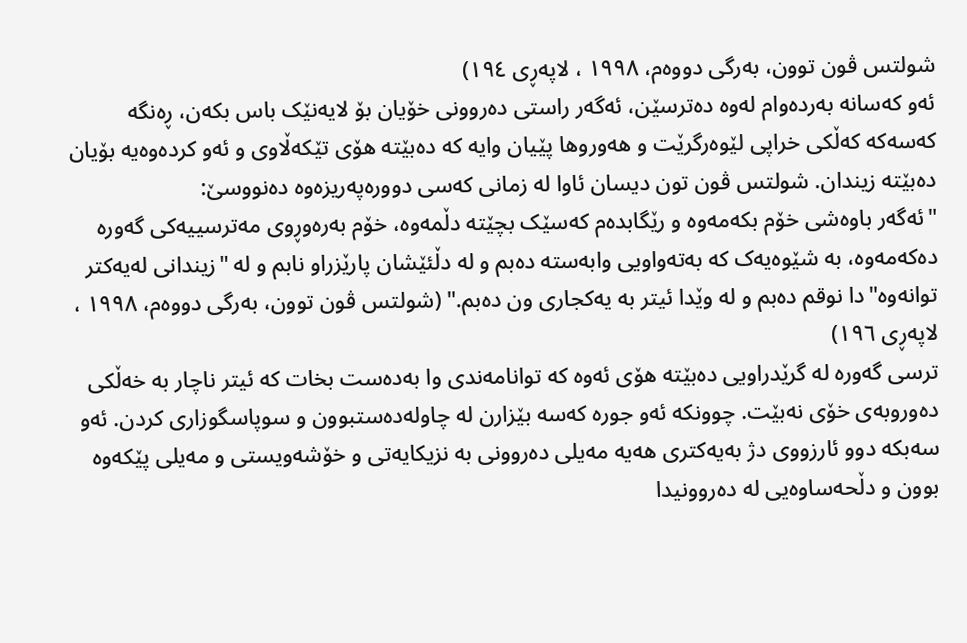شولتس ڤون توون، بەرگی دووەم، ١٩٩٨ ، لاپەڕی ١٩٤)
ئەو کەسانە بەردەوام لەوە دەترسێن، ئەگەر راستی دەروونی خۆیان بۆ لایەنێک باس بکەن، ڕەنگە کەسەکە کەڵکی خراپی لێوەرگرێت و هەوروها پێیان وایە کە دەبێتە هۆی تێکەڵاوی و ئەو کردەوەیە بۆیان دەبێتە زیندان. شولتس ڤون تون دیسان ئاوا لە زمانی کەسی دوورەپەریزەوە دەنووسێ:
"ئەگەر باوەشی خۆم بکەمەوە و رێگابدەم کەسێک بچێتە دڵمەوە، خۆم بەرەوڕوی مەترسییەکی گەورە دەکەمەوە، بە شێوەیەک کە بەتەواویی وابەستە دەبم و لە دڵئێشان پارێزراو نابم و لە "زیندانی لەیەکتر توانەوە"دا نوقم دەبم و لە وێدا ئیتر بە یەکجاری ون دەبم." (شولتس ڤون توون، بەرگی دووەم، ١٩٩٨ ، لاپەڕی ١٩٦)
ترسی گەورە لە گرێدراویی دەبێتە هۆی ئەوە کە توانامەندی وا بەدەست بخات کە ئیتر ناچار بە خەڵکی دەوروبەی خۆی نەبێت. چوونکە ئەو جورە کەسە بێزارن لە چاولەدەستبوون و سوپاسگوزاری کردن. ئەو سەبکە دوو ئارزووی دژ بەیەکتری هەیە مەیلی دەروونی بە نزیکایەتی و خۆشەویستی و مەیلی پێکەوە بوون و دڵحەساوەیی لە دەروونیدا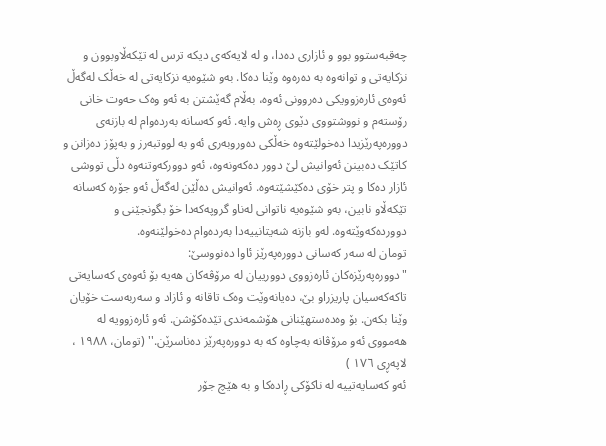چەقبەستوو بوو و ئازاری دەدا، و لە لایەکەی دیکە ترس لە تێکەڵاوبوون و نزکایەتی و توانەوە بە دەرەوە وێنا دەکا. بەو شێوەیە نزکایەتی لە خەڵک لەگەڵ ئەوەی ئارەزوویکی دەروونی ئەوە، بەڵام گەێشتن بە ئەو وەک حەوت خانی رۆستەم و نووشتووی دێوی ڕەش وایە. ئەو کەسانە بەردەوام لە بازنەی دوورەپەرێزیدا دەخولێتەوە خەڵکی دەوروبەری ئەو بە لووتبەرز و بەپۆز دەزانن و کاتێک دەبینن ئەوانیش لێ دوور دەکەونەوە، ئەو دوورکەوتنەوە دڵی تووشی ئازار دەکا و پتر خۆی دەکێشێتەوە. ئەوانیش دەڵێن لەگەڵ ئەو جۆرە کەسانە تێکەڵاو نابین، بەو شێوەیە ناتوانی لەناو گروپەکەدا خۆ بگونجێنی و دووردەکەوێتەوە. لەو بازنە شەیتانییەدا بەردەوام دەخولێنەوە.
تومان لە سەر کەسانی دوورەپەرێز ئاوا دەنووسێ:
"دوورەپەرێزەکان ئارەزووی دوورییان لە مرۆڤەکان هەیە بۆ ئەوەی کەسایەتی تاکەکەسیان پاریزراو بێ، دەیانەوێت وەک تاقانە و ئازاد و سەربەست خۆیان وێنا بکەن. بۆ وەدەستهێنانی هۆشمەندی تێدەکۆشن. ئەو ئارەزوویە لە هەمووی ئەو مرۆڤانە بەچاوە کە بە دوورەپەرێز دەناسرێن.'' (تومان، ١٩٨٨ ، لاپەڕی ١٧٦ )
ئەو کەسایەتییە لە ناکۆکی ڕادەکا و بە هێچ جۆر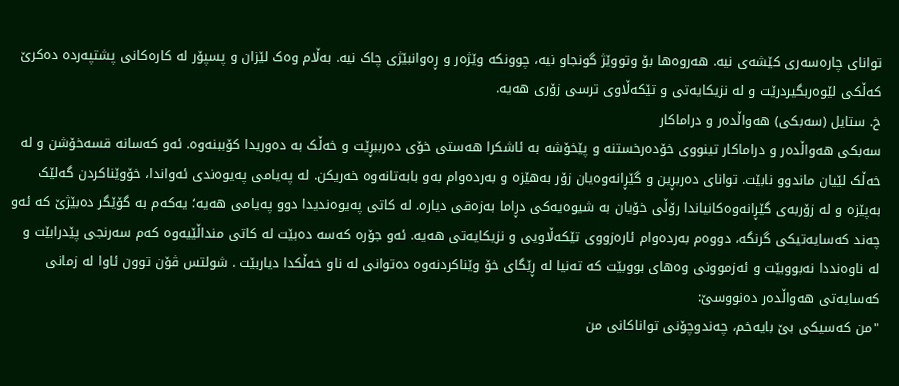توانای چارەسەری کێشەی نیە. هەروەها بۆ وتووێژ گونجاو نیە، چوونکە وێژەر و ڕەوانبێژی چاک نیە. بەڵام وەک لێزان و پسپۆر لە کارەکانی پشتپەردە دەکرێ کەڵکی لێوەربگیردرێت و لە نزیکایەتی و تێکەڵاوی ترسی زۆری هەیە.
خ. ستایل (سەبکی) هەواڵدەر و دراماکار
سەبکی هەواڵدەر و دراماکار تینووی خۆدەرخستنە و پێخۆشە بە ئاشکرا هەستی خۆی دەرببڕێت و خەڵک بە دەوریدا کۆببنەوە. ئەو کەسانە قسەخۆشن و لە خەڵک لێیان ماندوو نابێت. توانای دەربڕین و گێڕانەوەیان زۆر بەهێزە و بەردەوام بەو بابەتانەوە خەریکن. لە پەیامی پەیوەندی ئەواندا، خۆوێناکردن گەلێک بەپێزە و لە زۆربەی گێڕانەوەکانیاندا رۆڵی خۆیان بە شیوەیەکی دڕاما بەزەقی دیارە. لە کاتی پەیوەندیدا دوو پەیامی هەیە؛ یەکەم بە گۆێگر دەبێژێ کە ئەو چەند کەسایەتیکی گرنگە، دووەم بەردەوام ئارەزووی تێکەڵاویی و نزیکایەتی هەیە. ئەو جۆرە کەسە دەبێت لە کاتی منداڵێیەوە کەم سەرنجی پێدرابێت و لە ناوەنددا نەبووبێت و ئەزموونی وەهای بووبێت کە تەنیا لە ڕێگای خۆ وێناکردنەوە دەتوانی لە ناو خەڵکدا دیاربێت . شولتس ڤۆن توون ئاوا لە زمانی کەسایەتی هەواڵدەر دەنووسێ:
"من کەسیکی بێ بایەخم، چەندوچۆنی تواناکانی من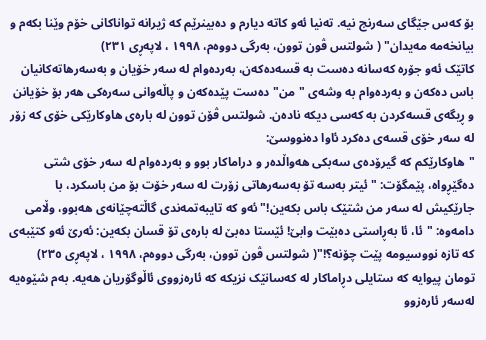بۆ کەس جێگای سەرنج نیە. تەنیا ئەو کاتە دیارم و دەبینرێم کە ژیرانە تواناکانی خۆم وێنا بکەم و بیانخەمە مەیدان" ( شولتس ڤون توون، بەرگی دووەم، ١٩٩٨ ، لاپەڕی ٢٣١)
کاتێک ئەو جۆرە کەسانە دەست بە قسەدەکەن، بەردەوام لە سەر خۆیان و بەسەرهاتەکانیان باس دەکەن و بەردەوام بە وشەی "من" دەست پێدەکەن و پاڵەوانی سەرەکی هەر بۆ خۆیانن و ڕیگەی قسەکردن بە کەسی دیکە نادەن. شولتس ڤۆن توون لە بارەی هاوکارێکی خۆی کە زۆر لە سەر خۆی قسەی دەکرد ئاوا دەنووسێ:
"هاوکارێکم کە گیرۆدەی سەبکی هەواڵدەر و دراماکار بوو و بەردەوام لە سەر خۆی شتی دەگێڕواە، پێمگۆت: "ئیتر بەسە تۆ بەسەرهاتی زۆرت لە سەر خۆت بۆ من باسکرد، با جارێکیش لە سەر من شتێک باس بکەین!" ئەو کە تایبەتمەندی گاڵتەچێانەی هەبوو، وڵامی دامەوە: "ئا، ئا بەڕاستی دەبێت وابێ! ئێستا دەبێ لە بارەی تۆ قسان بکەین: ئەرێ ئەو کتێبەی کە تازە نووسیومە پێت چۆنە؟!"( شولتس ڤون توون، بەرگی دووەم، ١٩٩٨ ، لاپەڕی ٢٣٥)
تومان پیوایە کە ستایلی دڕاماکار لە کەسانێک نزیکە کە ئارەزووی ئاڵوگۆریان هەیە. بەم شێوەیە لەسەر ئارەزوو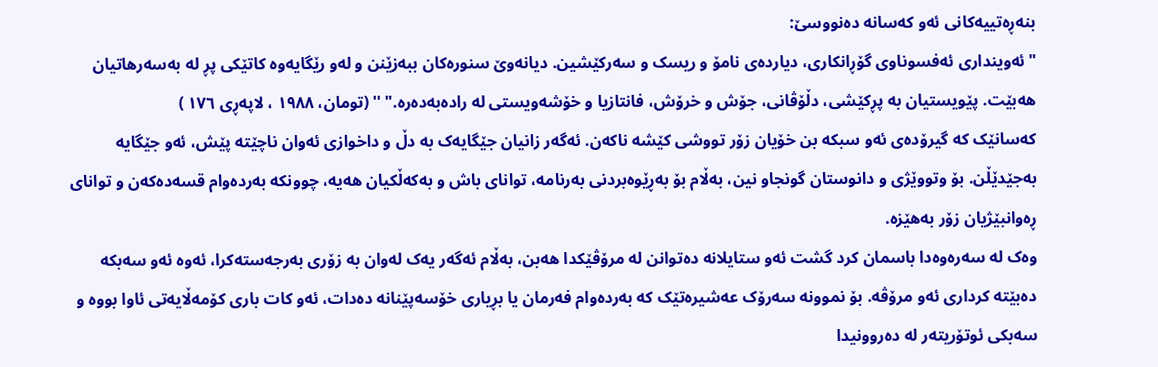بنەڕەتییەکانی ئەو کەسانە دەنووسێ:
"ئەوینداری ئەفسوناوی گۆڕانکاری، دیاردەی نامۆ و ریسک و سەرکێشین. دیانەوێ سنورەکان ببەزێنن و لەو رێگایەوە کاتێکی پڕ لە بەسەرهاتیان هەبێت. پێویستیان بە پڕکێشی، دڵۆڤانی، جۆش و خرۆش، فانتازیا و خۆشەویستی لە رادەبەدەرە." '' (تومان، ١٩٨٨ ، لاپەڕی ١٧٦ )
کەسانێک کە گیرۆدەی ئەو سبکە بن خۆیان زۆر تووشی کێشە ناکەن. ئەگەر زانیان جێگایەک بە دڵ و داخوازی ئەوان ناچێتە پێش، ئەو جێگایە بەجێدێڵن. بۆ وتووێژی و دانوستان گونجاو نین، بەڵام بۆ بەڕێوەبردنی بەرنامە، توانای باش و بەکەڵکیان هەیە، چوونکە بەردەوام قسەدەکەن و توانای ڕەوانبێژیان زۆر بەهێزە.
وەک لە سەرەوەدا باسمان کرد گشت ئەو ستایلانە دەتوانن لە مرۆڤێکدا هەبن، بەڵام ئەگەر یەک لەوان بە زۆری بەرجەستەکرا، ئەوە ئەو سەبکە دەبێتە کرداری ئەو مرۆڤە. بۆ نموونە سەرۆک عەشیرەتێک کە بەردەوام فەرمان یا بڕیاری خۆسەپێنانە دەدات، ئەو کات باری کۆمەڵایەتی ئاوا بووە و سەبکی ئوتۆریتەر لە دەروونیدا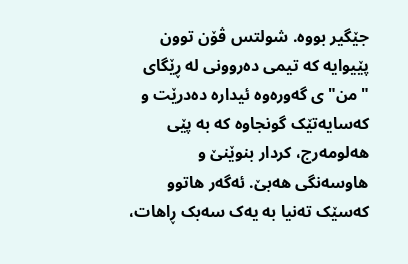جێگیر بووە. شولتس ڤۆن توون پێیوایە کە تیمی دەروونی لە ڕێگای "من"ی گەورەوە ئیدارە دەدرێت و کەسایەتێک گونجاوە کە بە پێی هەلومەرج، کردار بنوێنێ و هاوسەنگی هەبێ. ئەگەر هاتوو کەسێک تەنیا بە یەک سەبک ڕاهات،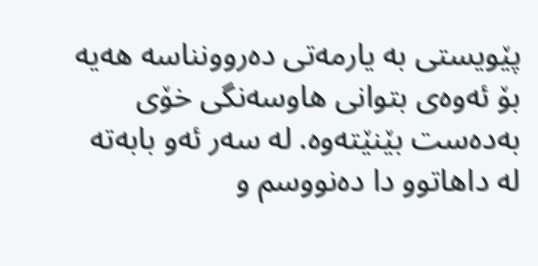پێویستی بە یارمەتی دەروونناسە هەیە بۆ ئەوەی بتوانی هاوسەنگی خۆی بەدەست بێنێتەوە. لە سەر ئەو بابەتە لە داهاتوو دا دەنووسم و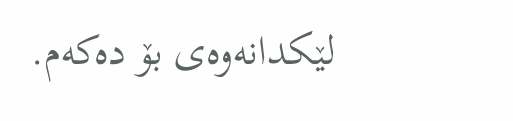لێکدانەوەی بۆ دەکەم.